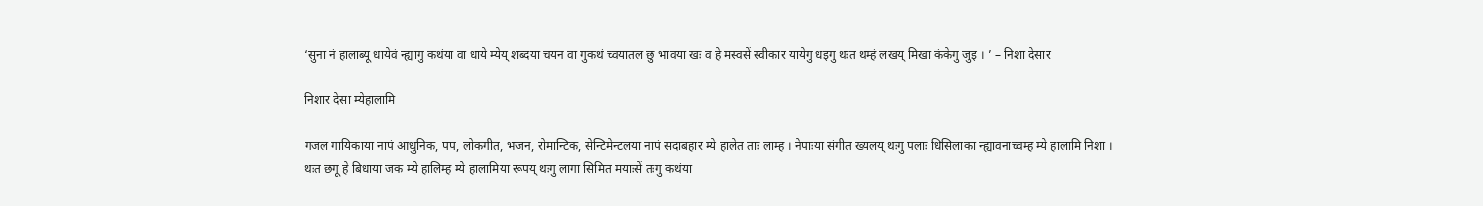‘सुना नं हालाब्यू धायेवं न्ह्यागु कथंया वा धाये म्येय् शब्दया चयन वा गुकथं च्वयातल छु भावया खः व हे मस्वसें स्वीकार यायेगु धइगु थःत थम्हं लखय् मिखा कंकेगु जुइ । ’ – निशा देसार

निशार देसा म्येहालामि

गजल गायिकाया नापं आधुनिक, पप, लोकगीत, भजन, रोमान्टिक, सेन्टिमेन्टलया नापं सदाबहार म्ये हालेत ताः लाम्ह । नेपाःया संगीत ख्यलय् थःगु पलाः धिसिलाका न्ह्यावनाच्वम्ह म्ये हालामि निशा । थःत छगू हे बिधाया जक म्ये हालिम्ह म्ये हालामिया रूपय् थःगु लागा सिमित मयाःसें तःगु कथंया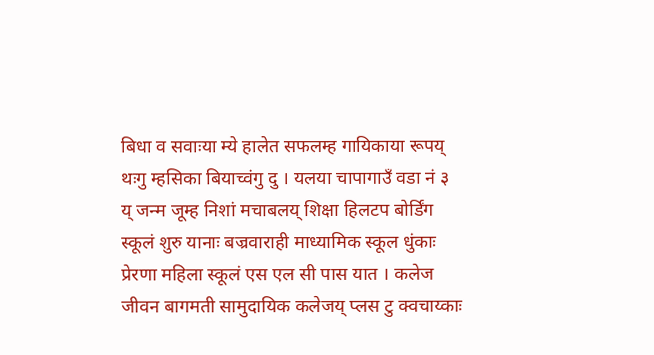बिधा व सवाःया म्ये हालेत सफलम्ह गायिकाया रूपय् थःगु म्हसिका बियाच्वंगु दु । यलया चापागाउँ वडा नं ३ य् जन्म जूम्ह निशां मचाबलय् शिक्षा हिलटप बोर्डिंग स्कूलं शुरु यानाः बज्रवाराही माध्यामिक स्कूल धुंकाः प्रेरणा महिला स्कूलं एस एल सी पास यात । कलेज जीवन बागमती सामुदायिक कलेजय् प्लस टु क्वचाय्काः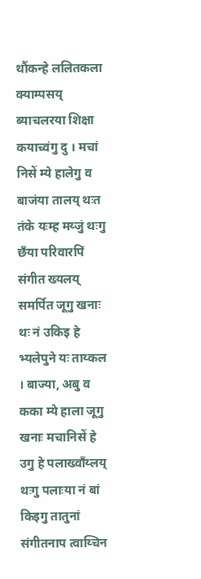थौंकन्हे ललितकला क्याम्पसय् ब्याचलरया शिक्षा कयाच्वंगु दु । मचां निसें म्ये हालेगु व बाजंया तालय् थःत तंके यःम्ह मय्जुं थःगु छँया परिवारपिं संगीत ख्यलय् समर्पित जूगु खनाः थः नं उकिइ हे भ्यलेपुने यः ताय्कल । बाज्या, अबु व कका म्ये हाला जूगु खनाः मचानिसें हे उगु हे पलाख्वाँय्लय् थःगु पलाःया नं बां किइगु तातुनां संगीतनाप त्वाय्चिन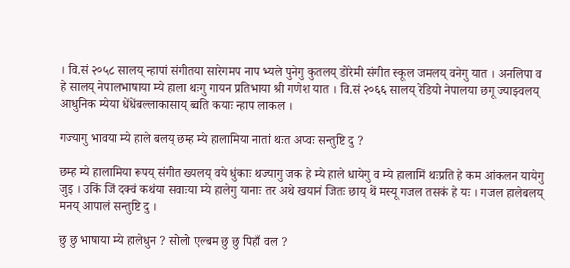। वि.सं २०५८ सालय् न्हापां संगीतया सारेगमप नाप भ्यले पुनेगु कुतलय् डोरेमी संगीत स्कूल जमलय् वनेगु यात । अनलिपा व हे सालय् नेपालभाषाया म्ये हाला थःगु गायन प्रतिभाया श्री गणेश यात । वि.सं २०६६ सालय् रेडियो नेपालया छगू ज्याझ्वलय् आधुनिक म्येया धेंधेंबल्लाकासाय् ब्वति कयाः न्हाप लाकल ।

गज्यागु भावया म्ये हाले बलय् छम्ह म्ये हालामिया नातां थःत अप्वः सन्तुष्टि दु ?

छम्ह म्ये हालामिया रूपय् संगीत ख्यलय् वये धुंकाः थज्यागु जक हे म्ये हाले धायेगु व म्ये हालामिं थःप्रति हे कम आंकलन यायेगु जुइ । उकिं जिं दक्वं कथंया सवाःया म्ये हालेगु यानाः तर अथे खयानं जितः छाय् थें मस्यू गजल तसकं हे यः । गजल हालेबलय् मनय् आपालं सन्तुष्टि दु ।

छु छु भाषाया म्ये हालेधुन ? सोलो एल्बम छु छु पिहाँ वल ?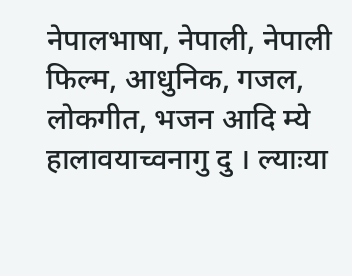नेपालभाषा, नेपाली, नेपाली फिल्म, आधुनिक, गजल, लोकगीत, भजन आदि म्ये हालावयाच्वनागु दु । ल्याःया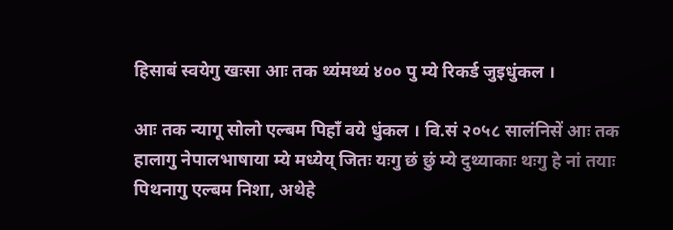हिसाबं स्वयेगु खःसा आः तक थ्यंमथ्यं ४०० पु म्ये रिकर्ड जुइधुंकल ।

आः तक न्यागू सोलो एल्बम पिहाँ वये धुंकल । वि.सं २०५८ सालंनिसें आः तक हालागु नेपालभाषाया म्ये मध्येय् जितः यःगु छं छुं म्ये दुथ्याकाः थःगु हे नां तयाः पिथनागु एल्बम निशा, अथेहे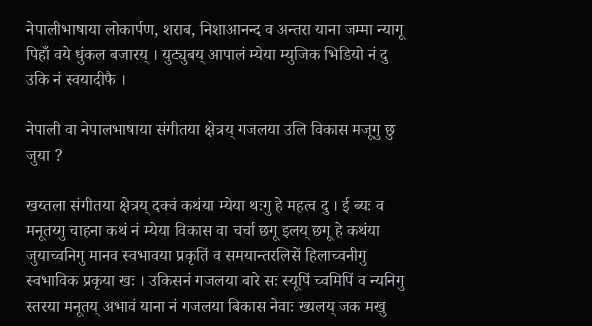नेपालीभाषाया लोकार्पण, शराब, निशाआनन्द व अन्तरा याना जम्मा न्यागू पिहाँ वये धुंकल बजारय् । युट्युबय् आपालं म्येया म्युजिक भिडियो नं दु उकि नं स्वयादीफै ।

नेपाली वा नेपालभाषाया संगीतया क्षेत्रय् गजलया उलि विकास मजूगु छु जुया ?

खय्तला संगीतया क्षेत्रय् दक्वं कथंया म्येया थःगु हे महत्व दु । ई ब्यः व मनूतय्गु चाहना कथं नं म्येया विकास वा चर्चा छगू इलय् छगू हे कथंया जुयाच्वनिगु मानव स्वभावया प्रकृतिं व समयान्तरलिसें हिलाच्वनीगु स्वभाविक प्रकृया खः । उकिसनं गजलया बारे सः स्यूपिं च्वमिपिं व न्यनिगु स्तरया मनूतय् अभावं याना नं गजलया बिकास नेवाः ख्यलय् जक मखु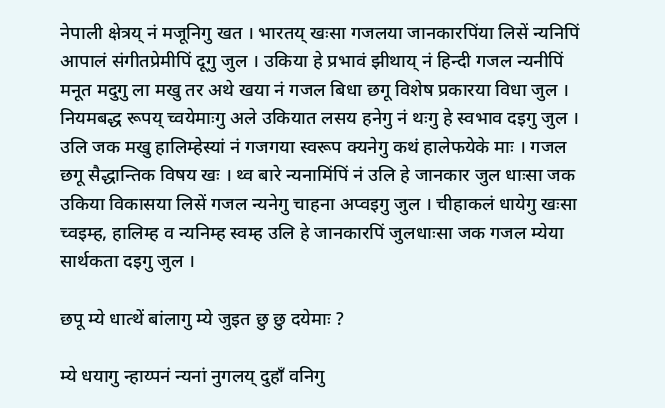नेपाली क्षेत्रय् नं मजूनिगु खत । भारतय् खःसा गजलया जानकारपिंया लिसें न्यनिपिं आपालं संगीतप्रेमीपिं दूगु जुल । उकिया हे प्रभावं झीथाय् नं हिन्दी गजल न्यनीपिं मनूत मदुगु ला मखु तर अथे खया नं गजल बिधा छगू विशेष प्रकारया विधा जुल । नियमबद्ध रूपय् च्वयेमाःगु अले उकियात लसय हनेगु नं थःगु हे स्वभाव दइगु जुल । उलि जक मखु हालिम्हेस्यां नं गजगया स्वरूप क्यनेगु कथं हालेफयेके माः । गजल छगू सैद्धान्तिक विषय खः । थ्व बारे न्यनामिंपिं नं उलि हे जानकार जुल धाःसा जक उकिया विकासया लिसें गजल न्यनेगु चाहना अप्वइगु जुल । चीहाकलं धायेगु खःसा च्वइम्ह, हालिम्ह व न्यनिम्ह स्वम्ह उलि हे जानकारपिं जुलधाःसा जक गजल म्येया सार्थकता दइगु जुल ।

छपू म्ये धात्थें बांलागु म्ये जुइत छु छु दयेमाः ?

म्ये धयागु न्हाय्पनं न्यनां नुगलय् दुहाँ वनिगु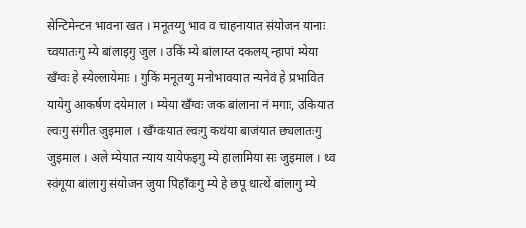सेन्टिमेन्टन भावना खत । मनूतय्गु भाव व चाहनायात संयोजन यानाः च्वयातःगु म्ये बांलाइगु जुल । उकिं म्ये बांलाय्त दकलय् न्हापां म्येया खँग्वः हे स्येल्लायेमाः । गुकिं मनूतय्गु मनोभावयात न्यनेवं हे प्रभावित यायेगु आकर्षण दयेमाल । म्येया खँग्वः जक बांलाना नं मगाः, उकियात ल्वःगु संगीत जुइमाल । खँग्वःयात ल्वःगु कथंया बाजंयात छ्यलातःगु जुइमाल । अले म्येयात न्याय यायेफइगु म्ये हालामिया सः जुइमाल । थ्व स्वंगूया बांलागु संयोजन जुया पिहाँवःगु म्ये हे छपू धात्थें बांलागु म्ये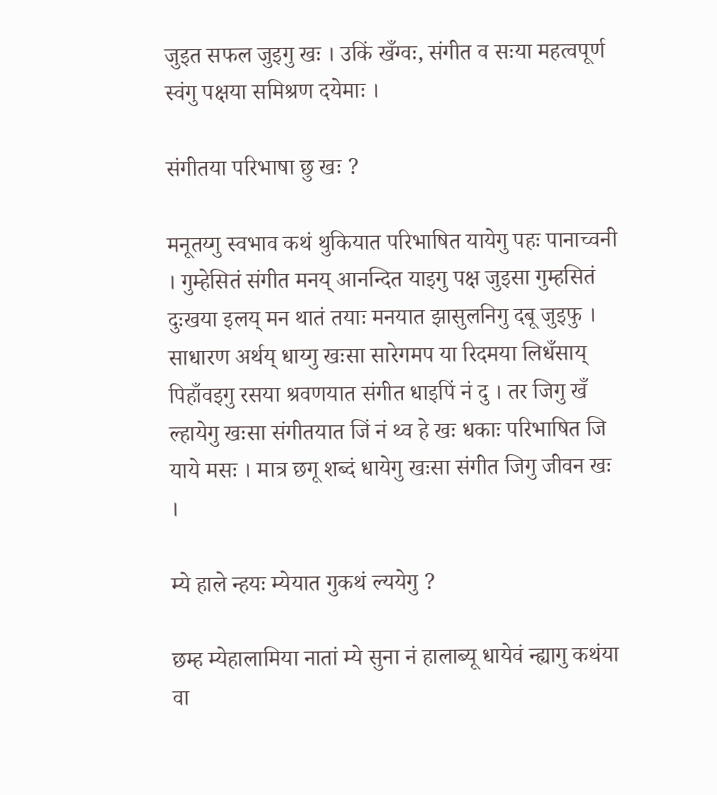जुइत सफल जुइगु खः । उकिं खँग्वः, संगीत व सःया महत्वपूर्ण स्वंगु पक्षया समिश्रण दयेमाः ।

संगीतया परिभाषा छु खः ?

मनूतय्गु स्वभाव कथं थुकियात परिभाषित यायेगु पहः पानाच्वनी । गुम्हेसितं संगीत मनय् आनन्दित याइगु पक्ष जुइसा गुम्हसितं दुःखया इलय् मन थातं तयाः मनयात झासुलनिगु दबू जुइफु । साधारण अर्थय् धाय्गु खःसा सारेगमप या रिदमया लिधँसाय् पिहाँवइगु रसया श्रवणयात संगीत धाइपिं नं दु । तर जिगु खँ ल्हायेगु खःसा संगीतयात जिं नं थ्व हे खः धकाः परिभाषित जि याये मसः । मात्र छगू शब्दं धायेगु खःसा संगीत जिगु जीवन खः ।

म्ये हाले न्हयः म्येयात गुकथं ल्ययेगु ?

छम्ह म्येहालामिया नातां म्ये सुना नं हालाब्यू धायेवं न्ह्यागु कथंया वा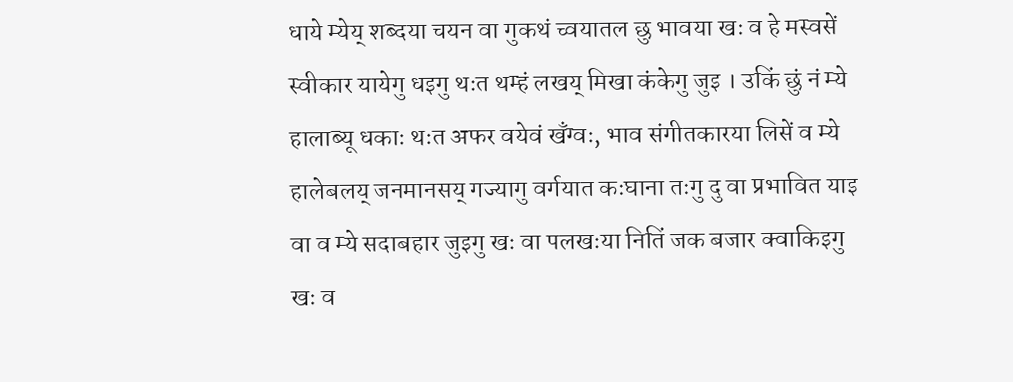धाये म्येय् शब्दया चयन वा गुकथं च्वयातल छु भावया खः व हे मस्वसें स्वीकार यायेगु धइगु थःत थम्हं लखय् मिखा कंकेगु जुइ । उकिं छुं नं म्ये हालाब्यू धकाः थःत अफर वयेवं खँग्वः, भाव संगीतकारया लिसें व म्ये हालेबलय् जनमानसय् गज्यागु वर्गयात कःघाना तःगु दु वा प्रभावित याइ वा व म्ये सदाबहार जुइगु खः वा पलखःया नितिं जक बजार क्वाकिइगु खः व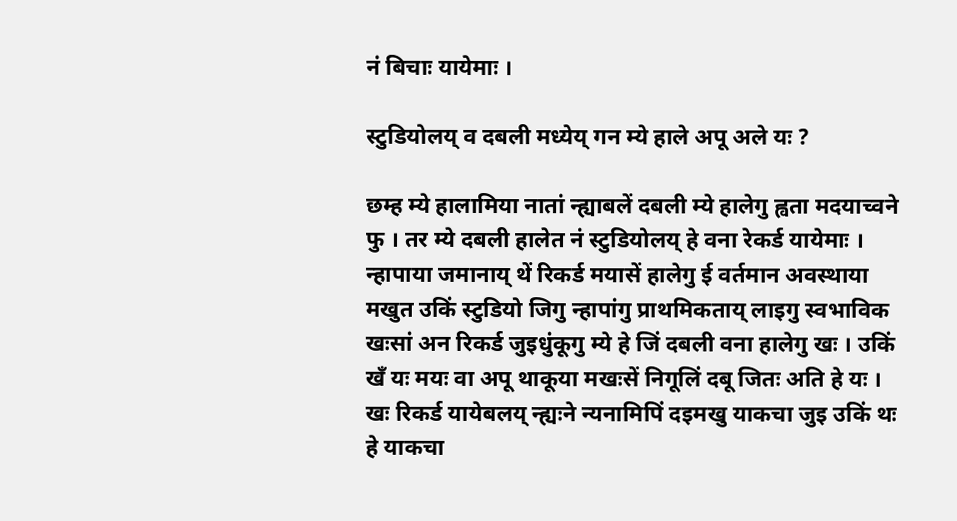नं बिचाः यायेमाः ।

स्टुडियोलय् व दबली मध्येय् गन म्ये हाले अपू अले यः ?

छम्ह म्ये हालामिया नातां न्ह्याबलें दबली म्ये हालेगु ह्वता मदयाच्वने फु । तर म्ये दबली हालेत नं स्टुडियोलय् हे वना रेकर्ड यायेमाः । न्हापाया जमानाय् थें रिकर्ड मयासें हालेगु ई वर्तमान अवस्थाया मखुत उकिं स्टुडियो जिगु न्हापांगु प्राथमिकताय् लाइगु स्वभाविक खःसां अन रिकर्ड जुइधुंकूगु म्ये हे जिं दबली वना हालेगु खः । उकिं खँ यः मयः वा अपू थाकूया मखःसें निगूलिं दबू जितः अति हे यः । खः रिकर्ड यायेबलय् न्ह्यःने न्यनामिपिं दइमखु याकचा जुइ उकिं थः हे याकचा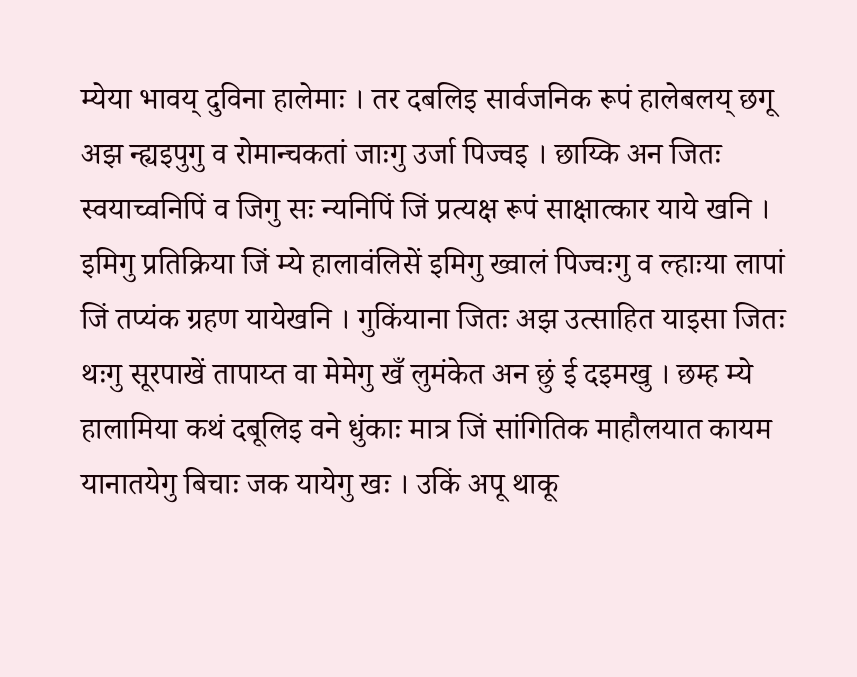म्येया भावय् दुविना हालेमाः । तर दबलिइ सार्वजनिक रूपं हालेबलय् छगू अझ न्ह्यइपुगु व रोमान्चकतां जाःगु उर्जा पिज्वइ । छाय्कि अन जितः स्वयाच्वनिपिं व जिगु सः न्यनिपिं जिं प्रत्यक्ष रूपं साक्षात्कार याये खनि । इमिगु प्रतिक्रिया जिं म्ये हालावंलिसें इमिगु ख्वालं पिज्वःगु व ल्हाःया लापां जिं तप्यंक ग्रहण यायेखनि । गुकिंयाना जितः अझ उत्साहित याइसा जितः थःगु सूरपाखें तापाय्त वा मेमेगु खँ लुमंकेत अन छुं ई दइमखु । छम्ह म्ये हालामिया कथं दबूलिइ वने धुंकाः मात्र जिं सांगितिक माहौलयात कायम यानातयेगु बिचाः जक यायेगु खः । उकिं अपू थाकू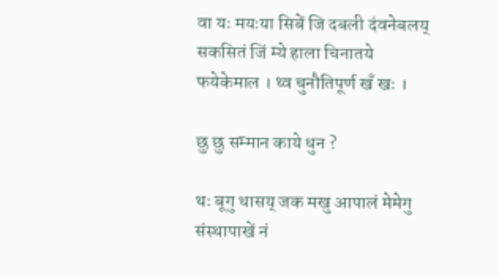वा यः मयःया सिबें जि दबली दंवनेबलय् सकसितं जिं म्ये हाला चिनातये फयेकेमाल । थ्व चुनौतिपूर्ण खँ खः ।

छु छु सम्मान काये धुन ?

थः बूगु थासय् जक मखु आपालं मेमेगु संस्थापाखें नं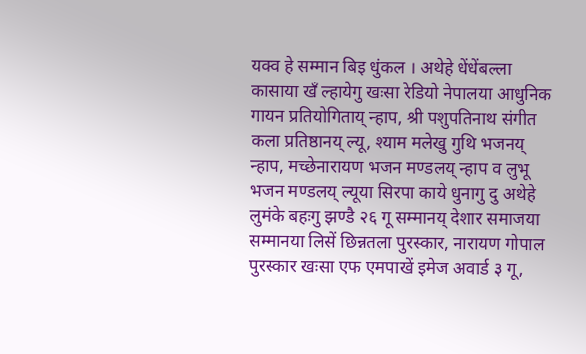यक्व हे सम्मान बिइ धुंकल । अथेहे धेंधेंबल्ला कासाया खँ ल्हायेगु खःसा रेडियो नेपालया आधुनिक गायन प्रतियोगिताय् न्हाप, श्री पशुपतिनाथ संगीत कला प्रतिष्ठानय् ल्यू, श्याम मलेखु गुथि भजनय् न्हाप, मच्छेनारायण भजन मण्डलय् न्हाप व लुभू भजन मण्डलय् ल्यूया सिरपा काये धुनागु दु अथेहे लुमंके बहःगु झण्डै २६ गू सम्मानय् देशार समाजया सम्मानया लिसें छिन्नतला पुरस्कार, नारायण गोपाल पुरस्कार खःसा एफ एमपाखें इमेज अवार्ड ३ गू,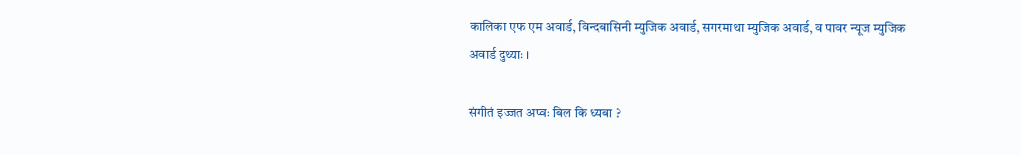कालिका एफ एम अवार्ड, विन्दबासिनी म्युजिक अवार्ड, सगरमाथा म्युजिक अवार्ड, व पावर न्यूज म्युजिक अवार्ड दुथ्याः ।

संगीतं इज्जत अप्वः बिल कि ध्यबा ?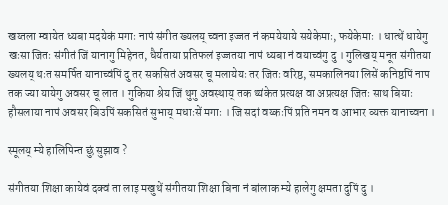खय्तला म्वायेत ध्यबा मदयेकं मगाः नापं संगीत ख्यलय् च्वना इज्जत नं कमयेयाये सयेकेमाः, फयेकेमाः । धात्थें धायेगु खःसा जितः संगीतं जिं यानागु मिहेनत, धैर्यताया प्रतिफलं इज्जतया नापं ध्यबा नं वयाच्वंगु दु । गुलिखय् मनूत संगीतया ख्यलय् थःत समर्पित यानाच्वंपिं दु तर सकसितं अवसर चू मलायेयः तर जितः वरिष्ठ, समकालिनया लिसें कनिष्ठपिं नाप तक ज्या यायेगु अवसर चू लात । गुकिया श्रेय जिं थुगु अवस्थाय् तक थ्यंकेत प्रत्यक्ष वा अप्रत्यक्ष जितः साथ बियाः हौसलाया नापं अवसर बिउपिं सकसितं सुभाय् मधाःसें मगाः । जि सदां वय्कःपिं प्रति नमन व आभार व्यक्त यानाच्वना ।

स्मूलय् म्ये हालिपिन्त छुं सुझाव ?

संगीतया शिक्षा कायेवं दक्वं ता लाइ मखुथें संगीतया शिक्षा बिना नं बांलाक म्ये हालेगु क्षमता दुपिं दु ।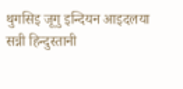थुगसिइ जूगु इन्दियन आइदलया सन्नी हिन्दुस्तानी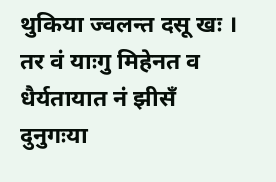थुकिया ज्वलन्त दसू खः । तर वं याःगु मिहेनत व धैर्यतायात नं झीसँ दुनुगःया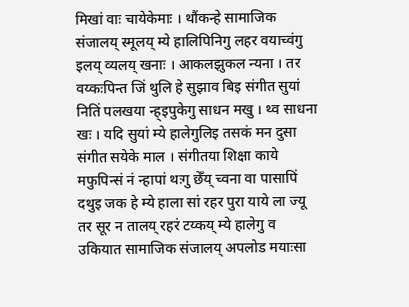मिखां वाः चायेकेमाः । थौंकन्हे सामाजिक संजालय् स्मूलय् म्ये हालिपिनिगु लहर वयाच्वंगु इलय् व्यलय् खनाः । आकलझुकल न्यना । तर वय्कःपिन्त जिं थुलि हे सुझाव बिइ संगीत सुयां नितिं पलखया न्ह्इपुकेगु साधन मखु । थ्व साधना खः । यदि सुयां म्ये हालेगुलिइ तसकं मन दुसा संगीत सयेके माल । संगीतया शिक्षा काये मफुपिन्सं नं न्हापां थःगु छेँय् च्वना वा पासापिं दथुइ जक हे म्ये हाला सां रहर पुरा याये ला ज्यू तर सूर न तालय् रहरं टय्कय् म्ये हालेगु व उकियात सामाजिक संजालय् अपलोड मयाःसा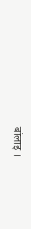बांलाइ ।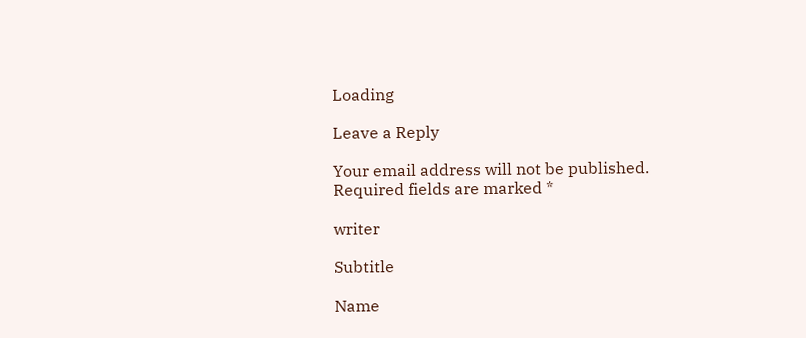Loading

Leave a Reply

Your email address will not be published. Required fields are marked *

writer

Subtitle

Name